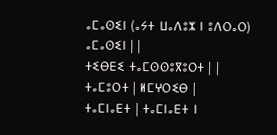ⴰⵎⴰⵙⵉⵏ (ⴰⵢⵜ ⵡⴰⴷⵓⵣ ⵏ ⵓⴷⵔⴰⵔ)
ⴰⵎⴰⵙⵉⵏ | |
ⵜⵉⴱⴹⵉ ⵜⴰⵎⵙⵙⵓⴳⵓⵔⵜ | |
ⵜⴰⵎⵓⵔⵜ | ⵍⵎⵖⵔⵉⴱ |
ⵜⴰⵎⵏⴰⴹⵜ | ⵜⴰⵎⵏⴰⴹⵜ ⵏ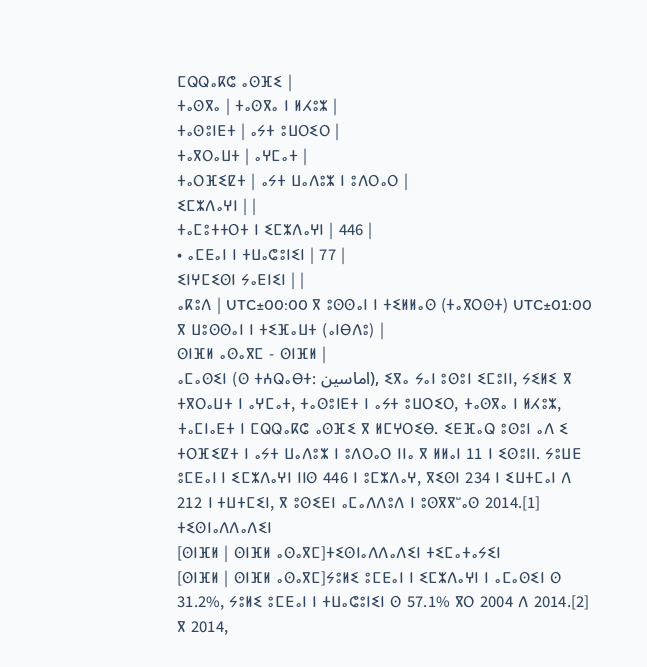ⵎⵕⵕⴰⴽⵛ ⴰⵙⴼⵉ |
ⵜⴰⵙⴳⴰ | ⵜⴰⵙⴳⴰ ⵏ ⵍⵃⵓⵣ |
ⵜⴰⵙⵓⵏⴹⵜ | ⴰⵢⵜ ⵓⵡⵔⵉⵔ |
ⵜⴰⴳⵔⴰⵡⵜ | ⴰⵖⵎⴰⵜ |
ⵜⴰⵔⴼⵉⵇⵜ | ⴰⵢⵜ ⵡⴰⴷⵓⵣ ⵏ ⵓⴷⵔⴰⵔ |
ⵉⵎⵣⴷⴰⵖⵏ | |
ⵜⴰⵎⵓⵜⵜⵔⵜ ⵏ ⵉⵎⵣⴷⴰⵖⵏ | 446 |
• ⴰⵎⴹⴰⵏ ⵏ ⵜⵡⴰⵛⵓⵏⵉⵏ | 77 |
ⵉⵏⵖⵎⵉⵙⵏ ⵢⴰⴹⵏⵉⵏ | |
ⴰⴽⵓⴷ | UTC±00:00 ⴳ ⵓⵙⵙⴰⵏ ⵏ ⵜⵉⵍⵍⴰⵙ (ⵜⴰⴳⵔⵙⵜ) UTC±01:00 ⴳ ⵡⵓⵙⵙⴰⵏ ⵏ ⵜⵉⴼⴰⵡⵜ (ⴰⵏⴱⴷⵓ) |
ⵙⵏⴼⵍ ⴰⵙⴰⴳⵎ - ⵙⵏⴼⵍ |
ⴰⵎⴰⵙⵉⵏ (ⵙ ⵜⵄⵕⴰⴱⵜ: اماسين), ⵉⴳⴰ ⵢⴰⵏ ⵓⵙⵓⵏ ⵉⵎⵓⵏⵏ, ⵢⵉⵍⵉ ⴳ ⵜⴳⵔⴰⵡⵜ ⵏ ⴰⵖⵎⴰⵜ, ⵜⴰⵙⵓⵏⴹⵜ ⵏ ⴰⵢⵜ ⵓⵡⵔⵉⵔ, ⵜⴰⵙⴳⴰ ⵏ ⵍⵃⵓⵣ, ⵜⴰⵎⵏⴰⴹⵜ ⵏ ⵎⵕⵕⴰⴽⵛ ⴰⵙⴼⵉ ⴳ ⵍⵎⵖⵔⵉⴱ. ⵉⴹⴼⴰⵕ ⵓⵙⵓⵏ ⴰⴷ ⵉ ⵜⵔⴼⵉⵇⵜ ⵏ ⴰⵢⵜ ⵡⴰⴷⵓⵣ ⵏ ⵓⴷⵔⴰⵔ ⵏⵏⴰ ⴳ ⵍⵍⴰⵏ 11 ⵏ ⵉⵙⵓⵏⵏ. ⵢⵓⵡⴹ ⵓⵎⴹⴰⵏ ⵏ ⵉⵎⵣⴷⴰⵖⵏ ⵏⵏⵙ 446 ⵏ ⵓⵎⵣⴷⴰⵖ, ⴳⵉⵙⵏ 234 ⵏ ⵉⵡⵜⵎⴰⵏ ⴷ 212 ⵏ ⵜⵡⵜⵎⵉⵏ, ⴳ ⵓⵙⵉⴹⵏ ⴰⵎⴰⴷⴷⵓⴷ ⵏ ⵓⵙⴳⴳⵯⴰⵙ 2014.[1]
ⵜⵉⵙⵏⴰⴷⴷⴰⴷⵉⵏ
[ⵙⵏⴼⵍ | ⵙⵏⴼⵍ ⴰⵙⴰⴳⵎ]ⵜⵉⵙⵏⴰⴷⴷⴰⴷⵉⵏ ⵜⵉⵎⴰⵜⴰⵢⵉⵏ
[ⵙⵏⴼⵍ | ⵙⵏⴼⵍ ⴰⵙⴰⴳⵎ]ⵢⵓⵍⵉ ⵓⵎⴹⴰⵏ ⵏ ⵉⵎⵣⴷⴰⵖⵏ ⵏ ⴰⵎⴰⵙⵉⵏ ⵙ 31.2%, ⵢⵓⵍⵉ ⵓⵎⴹⴰⵏ ⵏ ⵜⵡⴰⵛⵓⵏⵉⵏ ⵙ 57.1% ⴳⵔ 2004 ⴷ 2014.[2] ⴳ 2014,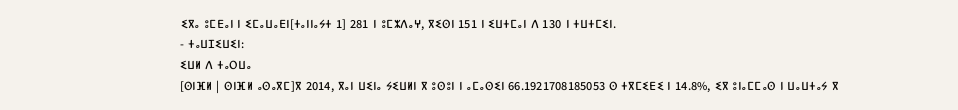ⵉⴳⴰ ⵓⵎⴹⴰⵏ ⵏ ⵉⵎⴰⵡⴰⴹⵏ[ⵜⴰⵏⵏⴰⵢⵜ 1] 281 ⵏ ⵓⵎⵣⴷⴰⵖ, ⴳⵉⵙⵏ 151 ⵏ ⵉⵡⵜⵎⴰⵏ ⴷ 130 ⵏ ⵜⵡⵜⵎⵉⵏ.
- ⵜⴰⵡⵊⵉⵡⵉⵏ:
ⵉⵡⵍ ⴷ ⵜⴰⵔⵡⴰ
[ⵙⵏⴼⵍ | ⵙⵏⴼⵍ ⴰⵙⴰⴳⵎ]ⴳ 2014, ⴳⴰⵏ ⵡⵉⵏⴰ ⵢⵉⵡⵍⵏ ⴳ ⵓⵙⵓⵏ ⵏ ⴰⵎⴰⵙⵉⵏ 66.1921708185053 ⵙ ⵜⴳⵎⵉⴹⵉ ⵏ 14.8%, ⵉⴳ ⵓⵏⴰⵎⵎⴰⵙ ⵏ ⵡⴰⵡⵜⴰⵢ ⴳ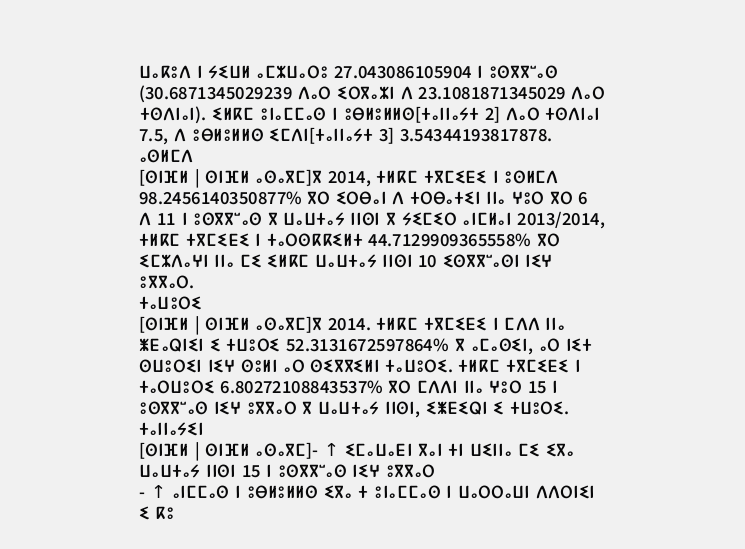ⵡⴰⴽⵓⴷ ⵏ ⵢⵉⵡⵍ ⴰⵎⵣⵡⴰⵔⵓ 27.043086105904 ⵏ ⵓⵙⴳⴳⵯⴰⵙ (30.6871345029239 ⴷⴰⵔ ⵉⵔⴳⴰⵣⵏ ⴷ 23.1081871345029 ⴷⴰⵔ ⵜⵙⴷⵏⴰⵏ). ⵉⵍⴽⵎ ⵓⵏⴰⵎⵎⴰⵙ ⵏ ⵓⴱⵍⵓⵍⵍⵙ[ⵜⴰⵏⵏⴰⵢⵜ 2] ⴷⴰⵔ ⵜⵙⴷⵏⴰⵏ 7.5, ⴷ ⵓⴱⵍⵓⵍⵍⵙ ⵉⵎⴷⵏ[ⵜⴰⵏⵏⴰⵢⵜ 3] 3.54344193817878.
ⴰⵙⵍⵎⴷ
[ⵙⵏⴼⵍ | ⵙⵏⴼⵍ ⴰⵙⴰⴳⵎ]ⴳ 2014, ⵜⵍⴽⵎ ⵜⴳⵎⵉⴹⵉ ⵏ ⵓⵙⵍⵎⴷ 98.2456140350877% ⴳⵔ ⵉⵔⴱⴰⵏ ⴷ ⵜⵔⴱⴰⵜⵉⵏ ⵏⵏⴰ ⵖⵓⵔ ⴳⵔ 6 ⴷ 11 ⵏ ⵓⵙⴳⴳⵯⴰⵙ ⴳ ⵡⴰⵡⵜⴰⵢ ⵏⵏⵙⵏ ⴳ ⵢⵉⵎⵉⵔ ⴰⵏⵎⵍⴰⵏ 2013/2014, ⵜⵍⴽⵎ ⵜⴳⵎⵉⴹⵉ ⵏ ⵜⴰⵔⵙⴽⴽⵉⵍⵜ 44.7129909365558% ⴳⵔ ⵉⵎⵣⴷⴰⵖⵏ ⵏⵏⴰ ⵎⵉ ⵉⵍⴽⵎ ⵡⴰⵡⵜⴰⵢ ⵏⵏⵙⵏ 10 ⵉⵙⴳⴳⵯⴰⵙⵏ ⵏⵉⵖ ⵓⴳⴳⴰⵔ.
ⵜⴰⵡⵓⵔⵉ
[ⵙⵏⴼⵍ | ⵙⵏⴼⵍ ⴰⵙⴰⴳⵎ]ⴳ 2014. ⵜⵍⴽⵎ ⵜⴳⵎⵉⴹⵉ ⵏ ⵎⴷⴷ ⵏⵏⴰ ⵥⴹⴰⵕⵏⵉⵏ ⵉ ⵜⵡⵓⵔⵉ 52.3131672597864% ⴳ ⴰⵎⴰⵙⵉⵏ, ⴰⵔ ⵏⵉⵜ ⵙⵡⵓⵔⵉⵏ ⵏⵉⵖ ⵙⵓⵍⵏ ⴰⵔ ⵙⵉⴳⴳⵉⵍⵏ ⵜⴰⵡⵓⵔⵉ. ⵜⵍⴽⵎ ⵜⴳⵎⵉⴹⵉ ⵏ ⵜⴰⵔⵡⵓⵔⵉ 6.80272108843537% ⴳⵔ ⵎⴷⴷⵏ ⵏⵏⴰ ⵖⵓⵔ 15 ⵏ ⵓⵙⴳⴳⵯⴰⵙ ⵏⵉⵖ ⵓⴳⴳⴰⵔ ⴳ ⵡⴰⵡⵜⴰⵢ ⵏⵏⵙⵏ, ⵉⵥⴹⵉⵕⵏ ⵉ ⵜⵡⵓⵔⵉ.
ⵜⴰⵏⵏⴰⵢⵉⵏ
[ⵙⵏⴼⵍ | ⵙⵏⴼⵍ ⴰⵙⴰⴳⵎ]- ↑ ⵉⵎⴰⵡⴰⴹⵏ ⴳⴰⵏ ⵜⵏ ⵡⵉⵏⵏⴰ ⵎⵉ ⵉⴳⴰ ⵡⴰⵡⵜⴰⵢ ⵏⵏⵙⵏ 15 ⵏ ⵓⵙⴳⴳⵯⴰⵙ ⵏⵉⵖ ⵓⴳⴳⴰⵔ
- ↑ ⴰⵏⵎⵎⴰⵙ ⵏ ⵓⴱⵍⵓⵍⵍⵙ ⵉⴳⴰ ⵜ ⵓⵏⴰⵎⵎⴰⵙ ⵏ ⵡⴰⵔⵔⴰⵡⵏ ⴷⴷⵔⵏⵉⵏ ⵉ ⴽⵓ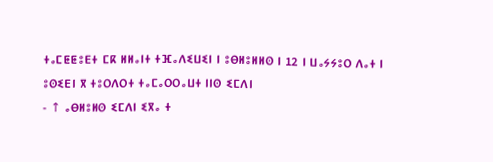ⵜⴰⵎⵟⵟⵓⴹⵜ ⵎⴽ ⵍⵍⴰⵏⵜ ⵜⴼⴰⴷⵉⵡⵉⵏ ⵏ ⵓⴱⵍⵓⵍⵍⵙ ⵏ 12 ⵏ ⵡⴰⵢⵢⵓⵔ ⴷⴰⵜ ⵏ ⵓⵙⵉⴹⵏ ⴳ ⵜⵓⵔⴷⵔⵜ ⵜⴰⵎⴰⵔⵔⴰⵡⵜ ⵏⵏⵙ ⵉⵎⴷⵏ
- ↑ ⴰⴱⵍⵓⵍⵙ ⵉⵎⴷⵏ ⵉⴳⴰ ⵜ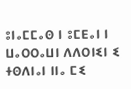ⵓⵏⴰⵎⵎⴰⵙ ⵏ ⵓⵎⴹⴰⵏ ⵏ ⵡⴰⵔⵔⴰⵡⵏ ⴷⴷⵔⵏⵉⵏ ⵉ ⵜⵙⴷⵏⴰⵏ ⵏⵏⴰ ⵎⵉ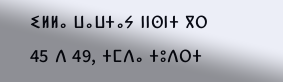ⵉⵍⵍⴰ ⵡⴰⵡⵜⴰⵢ ⵏⵏⵙⵏⵜ ⴳⵔ 45 ⴷ 49, ⵜⵎⴷⴰ ⵜⵓⴷⵔⵜ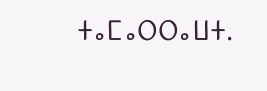ⵜⴰⵎⴰⵔⵔⴰⵡⵜ.